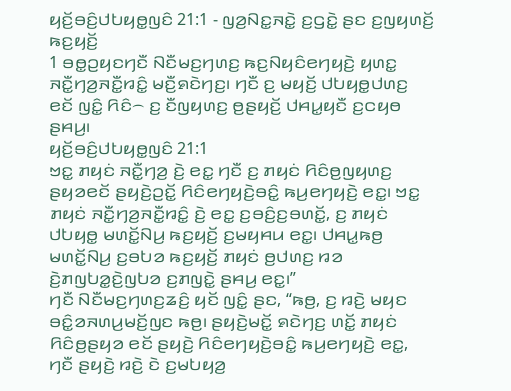ꤟꤢꤩ꤬ꤋꤢꤨ꤬ꤓꤝꤟꤥ꤭ꤜꤢꤨ 21:1 - ꤜꤤ꤬ꤡꤢ꤭ꤏꤢꤧ꤭ ꤢ꤬ꤞꤢꤧ꤭ ꤔꤢ ꤢ꤬ꤜꤟꤛꤢꤩ꤬ ꤒꤢ꤬ꤟꤢꤩ꤬
1 ꤋꤥ꤭ꤑꤟꤢꤚꤢꤪ ꤡꤢꤪꤗꤢ꤬ꤚꤛꤢ꤬ ꤒꤢ꤬ꤡꤟꤢꤨꤕꤚꤟꤢꤧ꤬ ꤟꤛꤢ꤭ ꤏꤢꤪ꤭ꤚꤤ꤬ꤏꤢꤪ꤭ꤙꤢꤨ꤭ ꤗꤢꤪ꤬ꤎꤢꤧꤚꤢ꤬꤯ ꤚꤢꤪ ꤢ꤬ ꤗꤟꤢꤩ꤬ ꤓꤝꤟꤥ꤭ꤓꤛꤢ꤬ ꤕꤢꤩ ꤜꤢꤨ꤭ ꤖꤢꤨ꤮ ꤢ꤬ ꤢꤪꤜꤟꤛꤢ꤬ ꤥ꤬ꤔꤟꤢꤩ꤬ ꤓꤌꤣ꤭ꤟꤢꤪ ꤢ꤬ꤍꤟꤥ ꤔꤌꤣ꤬꤯
ꤟꤢꤩ꤬ꤋꤢꤨ꤬ꤓꤝꤟꤥ꤭ꤜꤢꤨ 21:1
ꤠꤢ꤭ ꤊꤟꤢꤦ ꤏꤢꤪ꤭ꤚꤤ꤬ ꤢꤧ꤬ ꤕꤢ꤭ ꤚꤢꤪ ꤢ꤬ ꤊꤟꤢꤦ ꤖꤢꤨꤥ꤬ꤜꤟꤛꤢ꤬ ꤔꤟꤤꤕꤢꤩ ꤔꤟꤢꤧ꤬ꤑꤢꤩ꤭ ꤖꤢꤨꤕꤚꤟꤢꤧ꤬ꤋꤢꤨ꤭ ꤒꤣ꤬ꤕꤚꤟꤢꤧ꤬ ꤕꤢ꤭꤯ ꤠꤢ꤭ ꤊꤟꤢꤦ ꤏꤢꤪ꤭ꤚꤤ꤬ꤏꤢꤪ꤭ꤙꤢꤨ꤭ ꤢꤧ꤬ ꤕꤢ꤭ ꤢ꤬ꤋꤢꤨ꤬ꤢ꤬ꤋꤛꤢꤩ꤭, ꤢ꤬ ꤊꤟꤢꤦ ꤓꤝꤟꤥ꤭ ꤗꤛꤢꤩ꤭ꤡꤣ꤬ ꤒꤢ꤬ꤟꤢꤩ꤬ ꤢ꤬ꤗꤟꤌꤣ ꤕꤢ꤭꤯ ꤓꤌꤣ꤭ꤒꤥ꤬ ꤗꤛꤢꤩ꤭ꤡꤣ꤬ ꤢ꤬ꤋꤝꤤ ꤒꤢ꤬ꤟꤢꤩ꤬ ꤊꤟꤢꤦ ꤥ꤬ꤓꤛꤢ꤬ ꤙꤤ ꤢꤧ꤬ꤊꤜꤝꤤ꤭ꤢꤧ꤬ꤜꤝꤤ ꤢ꤬ꤊꤜꤢꤧ꤭ ꤔꤌꤣ꤬ ꤕꤢ꤭꤯”
ꤚꤢꤪ ꤡꤢꤪꤗꤢ꤬ꤚꤛꤢ꤬ꤘꤢꤨ꤬ ꤟꤢꤩ ꤜꤢꤨ꤭ ꤔꤢ, “ꤒꤥ꤬, ꤢ꤬ ꤙꤢꤧ꤬ ꤗꤟꤢ ꤋꤢꤨ꤭ꤤꤏꤛꤣ꤬ꤗꤢꤩ꤬ꤜꤢ ꤒꤥ꤬꤯ ꤔꤟꤢꤧ꤬ꤗꤢꤩ꤭ ꤎꤢꤧꤚꤢ꤬ ꤛꤢꤩ꤭ ꤊꤟꤢꤦ ꤖꤢꤨꤥ꤬ꤔꤟꤤ ꤕꤢꤩ ꤔꤟꤢꤧ꤬ ꤖꤢꤨꤕꤚꤟꤢꤧ꤬ꤋꤢꤨ꤭ ꤒꤣ꤬ꤕꤚꤟꤢꤧ꤬ ꤕꤢ꤭, ꤚꤢꤪ ꤔꤟꤢꤧ꤬ ꤙꤢꤧ꤬ ꤢꤧ ꤢ꤬ꤗꤝꤟꤤ꤬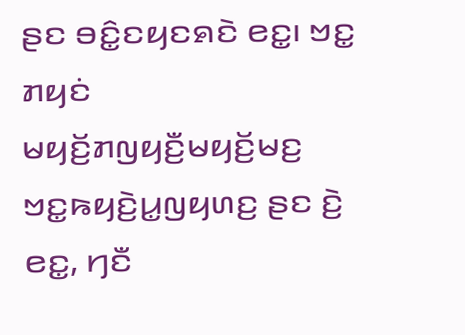ꤔꤢ ꤋꤢꤨ꤭ꤢꤟꤢꤎꤢꤧ ꤕꤢ꤭꤯ ꤠꤢ꤭ ꤊꤟꤢꤦ ꤗꤟꤢꤩ꤬ꤊꤜꤟꤢꤪ꤬ꤗꤟꤢꤩ꤬ꤗꤢ꤬ ꤠꤢ꤭ꤒꤟꤢꤧ꤬ꤣ꤭ꤜꤟꤛꤢ꤬ ꤔꤢ ꤢꤧ꤬ ꤕꤢ꤭, ꤚꤢꤪ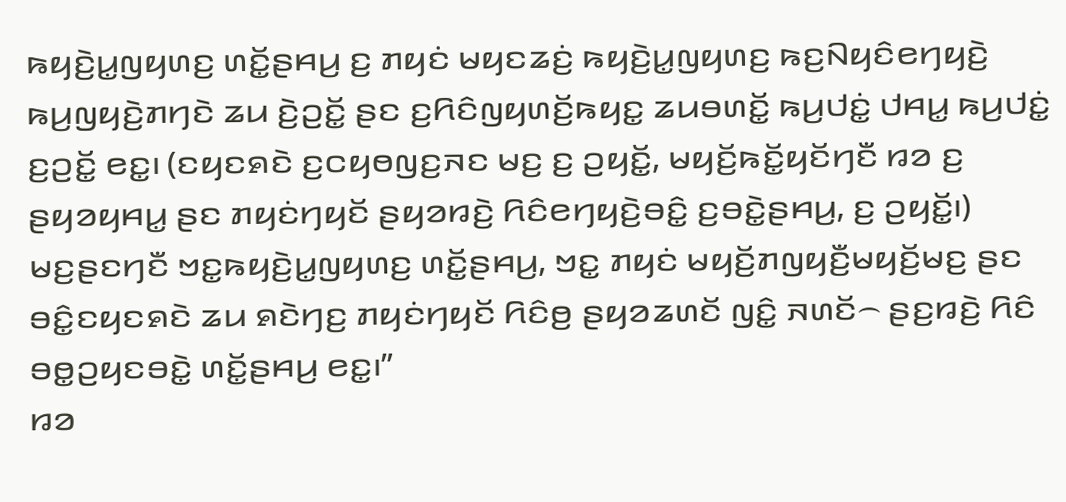ꤒꤟꤢꤧ꤬ꤣ꤭ꤜꤟꤛꤢ꤬ ꤛꤢꤩ꤭ꤔꤌꤣ꤬ ꤢ꤬ ꤊꤟꤢꤦ ꤗꤟꤢꤘꤢꤦ꤬ ꤒꤟꤢꤧ꤬ꤣ꤭ꤜꤟꤛꤢ꤬ ꤒꤢ꤬ꤡꤟꤢꤨꤕꤚꤟꤢꤧ꤬ ꤒꤣ꤬ꤜꤟꤢꤧ꤬ꤊꤚꤢꤧ ꤘꤣ ꤢꤧ꤬ꤑꤢꤩ꤭ ꤔꤢ ꤢ꤬ꤖꤢꤨꤜꤟꤛꤢꤩ꤬ꤒꤟꤢ꤭ ꤘꤣꤋꤛꤢꤩ꤭ ꤒꤣ꤬ꤓꤢꤦ꤭ ꤓꤌꤣ꤭ ꤒꤣ꤬ꤓꤢꤦ꤭ ꤢ꤬ꤑꤢꤩ꤭ ꤕꤢ꤭꤯ (ꤢꤟꤢꤎꤢꤧ ꤢ꤬ꤍꤟꤥꤜꤢ꤬ꤏꤢ ꤗꤢ꤬ ꤢ꤬ ꤑꤟꤢꤩ꤭, ꤗꤟꤢꤩ꤬ꤒꤢꤩ꤭ꤟꤢꤩꤚꤢꤪ ꤙꤤ ꤢ꤬ ꤔꤟꤤꤟꤌꤣ꤭ ꤔꤢ ꤊꤟꤢꤦꤚꤟꤢꤩ ꤔꤟꤤꤙꤢꤧ꤬ ꤖꤢꤨꤕꤚꤟꤢꤧ꤬ꤋꤢꤨ꤭ ꤢ꤬ꤋꤢꤧ꤭ꤔꤌꤣ꤬, ꤢ꤬ ꤑꤟꤢꤩ꤭꤯)
ꤗꤢ꤬ꤔꤢꤚꤢꤪ ꤠꤢ꤭ꤒꤟꤢꤧ꤬ꤣ꤭ꤜꤟꤛꤢ꤬ ꤛꤢꤩ꤭ꤔꤌꤣ꤬, ꤠꤢ꤭ ꤊꤟꤢꤦ ꤗꤟꤢꤩ꤬ꤊꤜꤟꤢꤪ꤬ꤗꤟꤢꤩ꤬ꤗꤢ꤬ ꤔꤢ ꤋꤢꤨ꤭ꤢꤟꤢꤎꤢꤧ ꤘꤣ ꤎꤢꤧꤚꤢ꤬ ꤊꤟꤢꤦꤚꤟꤢꤩ ꤖꤢꤨꤥ꤬ ꤔꤟꤤꤘꤛꤢꤩ ꤜꤢꤨ꤭ ꤏꤛꤢꤩ꤮ ꤔꤢ꤬ꤙꤢꤧ꤬ ꤖꤢꤨ ꤋꤥ꤭ꤑꤟꤢꤋꤢꤧ꤭ ꤛꤢꤩ꤭ꤔꤌꤣ꤬ ꤕꤢ꤭꤯”
ꤙꤤ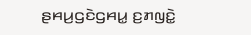ꤔꤌꤣ꤬ꤞꤢꤧꤞꤌꤣ꤭ ꤢ꤬ꤊꤜꤢꤧ꤭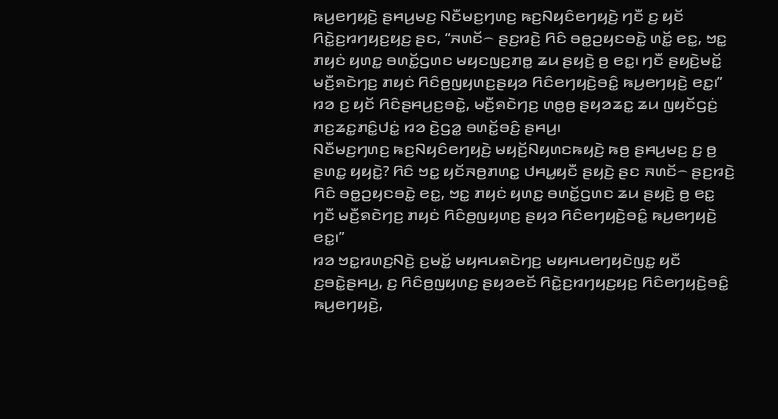ꤒꤣ꤬ꤕꤚꤟꤢꤧ꤬ ꤔꤌꤣ꤬ꤗꤢ꤬ ꤡꤢꤪꤗꤢ꤬ꤚꤛꤢ꤬ ꤒꤢ꤬ꤡꤟꤢꤨꤕꤚꤟꤢꤧ꤬ ꤚꤢꤪ ꤢ꤬ ꤟꤢꤩ ꤖꤢꤧ꤭ꤢ꤬ꤙꤚꤟꤢ꤬ꤟꤢ꤬ ꤔꤢ, “ꤏꤛꤢꤩ꤮ ꤔꤢ꤬ꤙꤢꤧ꤬ ꤖꤢꤨ ꤋꤥ꤭ꤑꤟꤢꤋꤢꤧ꤭ ꤛꤢꤩ꤭ ꤕꤢ꤭, ꤠꤢ꤭ ꤊꤟꤢꤦ ꤟꤛꤢ꤭ ꤋꤛꤢꤩ꤭ꤞꤛꤢ ꤗꤟꤢꤜꤢ꤬ꤊꤥ꤭ ꤘꤣ ꤔꤟꤢꤧ꤬ ꤥ꤬ ꤕꤢ꤭꤯ ꤚꤢꤪ ꤔꤟꤢꤧ꤬ꤗꤢꤩ꤭ ꤗꤢꤪ꤬ꤎꤢꤧꤚꤢ꤬ ꤊꤟꤢꤦ ꤖꤢꤨꤥ꤬ꤜꤟꤛꤢ꤬ꤔꤟꤤ ꤖꤢꤨꤕꤚꤟꤢꤧ꤬ꤋꤢꤨ꤭ ꤒꤣ꤬ꤕꤚꤟꤢꤧ꤬ ꤕꤢ꤭꤯” ꤙꤤ ꤢ꤬ ꤟꤢꤩ ꤖꤢꤨꤔꤌꤣ꤬ꤢ꤬ꤋꤢꤧ꤭, ꤗꤢꤪ꤬ꤎꤢꤧꤚꤢ꤬ ꤛꤥ꤭ꤥ꤬ ꤔꤟꤤꤘꤢ꤭ ꤘꤣ ꤜꤟꤢꤩꤞꤢꤦ꤬ ꤊꤢ꤬ꤘꤢ꤭ꤊꤢꤨ꤭ꤓꤢꤦ꤭ ꤙꤤ ꤢꤧ꤬ꤞꤤ꤭ ꤋꤛꤢꤩ꤭ꤋꤢꤨ꤬ ꤔꤌꤣ꤬꤯
ꤡꤢꤪꤗꤢ꤬ꤚꤛꤢ꤬ ꤒꤢ꤬ꤡꤟꤢꤨꤕꤚꤟꤢꤧ꤬ ꤗꤟꤢꤩ꤬ꤡꤟꤛꤢꤒꤟꤢꤧ꤬ ꤒꤥ꤬ ꤔꤌꤣ꤬ꤗꤢ꤬ ꤢ꤬ ꤥ꤬ ꤔꤛꤢ꤭ ꤟꤟꤢꤧ꤭? ꤖꤢꤨ ꤠꤢ꤭ ꤟꤢꤩꤏꤥ꤬ꤊꤛꤢ꤭ ꤓꤌꤣ꤭ꤟꤢꤪ ꤔꤟꤢꤧ꤬ ꤔꤢ ꤏꤛꤢꤩ꤮ ꤔꤢ꤬ꤙꤢꤧ꤬ ꤖꤢꤨ ꤋꤥ꤭ꤑꤟꤢꤋꤢꤧ꤭ ꤕꤢ꤭, ꤠꤢ꤭ ꤊꤟꤢꤦ ꤟꤛꤢ꤭ ꤋꤛꤢꤩ꤭ꤞꤛꤢ ꤘꤣ ꤔꤟꤢꤧ꤬ ꤥ꤬ ꤕꤢ꤭ ꤚꤢꤪ ꤗꤢꤪ꤬ꤎꤢꤧꤚꤢ꤬ ꤊꤟꤢꤦ ꤖꤢꤨꤥ꤬ꤜꤟꤛꤢ꤬ ꤔꤟꤤ ꤖꤢꤨꤕꤚꤟꤢꤧ꤬ꤋꤢꤨ꤭ ꤒꤣ꤬ꤕꤚꤟꤢꤧ꤬ ꤕꤢ꤭꤯”
ꤙꤤ ꤠꤢ꤭ꤙꤛꤢ꤬ꤡꤢꤧ꤬ ꤢ꤬ꤗꤢꤩ꤭ ꤗꤟꤌꤣꤎꤢꤧꤚꤢ꤬ ꤗꤟꤌꤣꤕꤚꤟꤢꤧꤜꤢ꤭ ꤟꤢꤪ ꤢ꤬ꤋꤢꤧ꤭ꤔꤌꤣ꤬, ꤢ꤬ ꤖꤢꤨꤥ꤬ꤜꤟꤛꤢ꤬ ꤔꤟꤤꤕꤢꤩ ꤖꤢꤧ꤭ꤢ꤬ꤙꤚꤟꤢ꤬ꤟꤢ꤬ ꤖꤢꤨꤕꤚꤟꤢꤧ꤬ꤋꤢꤨ꤭ ꤒꤣ꤬ꤕꤚꤟꤢꤧ꤬,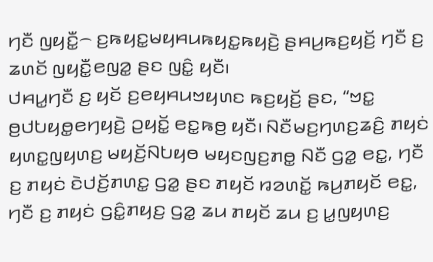ꤚꤢꤪ ꤜꤟꤢꤪ꤭꤮ ꤢ꤬ꤒꤟꤢ꤭ꤗꤟꤌꤣꤒꤟꤢ꤭ꤒꤟꤢꤧ꤬ ꤔꤌꤣ꤬ꤒꤢ꤬ꤟꤢꤩ꤬ ꤚꤢꤪ ꤢ꤬ ꤘꤛꤢꤩ ꤜꤟꤢꤪ꤭ꤕꤜꤤ꤭ ꤔꤢ ꤜꤢꤨ꤭ ꤟꤢꤪ꤯
ꤓꤌꤣ꤭ꤚꤢꤪ ꤢ꤬ ꤟꤢꤩ ꤢ꤬ꤕꤟꤌꤣꤠꤟꤛꤢ ꤒꤢ꤬ꤟꤢꤩ꤬ ꤔꤢ, “ꤠꤢ꤭ ꤥ꤬ꤓꤝꤟꤥ꤭ꤕꤚꤟꤢꤧ꤬ ꤑꤟꤢꤩ꤭ ꤕꤢ꤭ꤒꤥ꤬ ꤟꤢꤪ꤯ ꤡꤢꤪꤗꤢ꤬ꤚꤛꤢ꤬ꤘꤢꤨ꤬ ꤊꤟꤢꤦ ꤟꤛꤢ꤭ꤜꤟꤛꤢ꤬ ꤗꤟꤢꤩ꤬ꤡꤝꤟꤥ ꤗꤟꤢꤜꤢ꤬ꤊꤥ꤭ ꤡꤢꤪ ꤞꤤ꤭ ꤕꤢ꤭, ꤚꤢꤪ ꤢ꤬ ꤊꤟꤢꤦ ꤢꤧꤓꤢꤩ꤬ꤊꤛꤢ꤭ ꤞꤤ꤭ ꤔꤢ ꤊꤟꤢꤩ ꤙꤤꤛꤢꤩ꤭ ꤒꤣ꤬ꤊꤟꤢꤩ ꤕꤢ꤭, ꤚꤢꤪ ꤢ꤬ ꤊꤟꤢꤦ ꤞꤢꤨ꤭ꤊꤟꤢ꤬ ꤞꤤ꤭ ꤘꤣ ꤊꤟꤢꤩ ꤘꤣ ꤢ꤬ ꤣ꤭ꤜꤟꤛꤢ꤬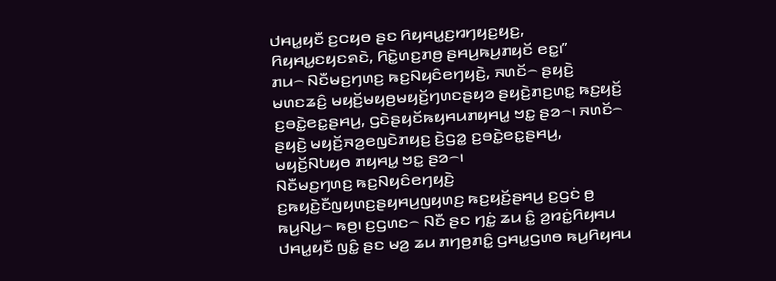ꤓꤌꤣ꤭ꤟꤢꤪ ꤢ꤬ꤍꤟꤥ ꤔꤢ ꤖꤟꤌꤣ꤭ꤢ꤬ꤙꤚꤟꤢ꤬ꤟꤢ꤬, ꤖꤟꤌꤣ꤭ꤢꤟꤢꤎꤢꤧ, ꤖꤢꤧ꤭ꤛꤢ꤬ꤊꤥ꤬ ꤔꤌꤣ꤬ꤒꤣ꤬ꤊꤟꤢꤩ ꤕꤢ꤭꤯”
ꤊꤣ꤮ ꤡꤢꤪꤗꤢ꤬ꤚꤛꤢ꤬ ꤒꤢ꤬ꤡꤟꤢꤨꤕꤚꤟꤢꤧ꤬, ꤏꤛꤢꤩ꤮ ꤔꤟꤢꤧ꤬ ꤗꤛꤢꤘꤢꤨ꤬ ꤗꤟꤢꤩ꤬ꤗꤟꤥ꤬ꤗꤟꤢꤩ꤬ꤚꤛꤢꤔꤟꤤ ꤔꤟꤢꤧ꤬ꤊꤢ꤬ꤛꤢ꤭ ꤒꤢ꤬ꤟꤢꤩ꤬ ꤢ꤬ꤋꤢꤧ꤭ꤕꤢ꤭ꤔꤌꤣ꤬, ꤞꤢꤧꤔꤟꤢꤩꤒꤟꤌꤣꤊꤟꤌꤣ꤭ ꤠꤢ꤭ ꤔꤤ꤮꤯ ꤏꤛꤢꤩ꤮ ꤔꤟꤢꤧ꤬ ꤗꤟꤢꤩ꤬ꤏꤤ꤬ꤕꤜꤢꤧꤊꤟꤢ꤬ ꤢꤧ꤬ꤞꤤ꤭ ꤢ꤬ꤋꤢꤧ꤭ꤕꤢ꤭ꤔꤌꤣ꤬, ꤗꤟꤢꤩ꤬ꤡꤝꤟꤥ ꤊꤟꤌꤣ꤭ ꤠꤢ꤭ ꤔꤤ꤮꤯
ꤡꤢꤪꤗꤢ꤬ꤚꤛꤢ꤬ ꤒꤢ꤬ꤡꤟꤢꤨꤕꤚꤟꤢꤧ꤬ ꤢ꤬ꤒꤟꤢꤧ꤬ꤢꤪꤜꤟꤛꤢ꤬ꤔꤟꤌꤣ꤬ꤜꤟꤛꤢ꤬ ꤒꤢ꤬ꤟꤢꤩ꤬ꤔꤌꤣ꤬ ꤢ꤬ꤞꤢꤦ ꤥ꤬ ꤒꤣ꤬ꤡꤣ꤬꤮ ꤒꤥ꤬꤯ ꤢ꤬ꤞꤛꤢ꤮ ꤡꤢꤪ ꤔꤢ ꤚꤢꤦ꤭ ꤘꤣ ꤢꤨ꤭ ꤤ꤬ꤙꤢꤦ꤭ꤖꤟꤌꤣ ꤓꤌꤣ꤭ꤟꤢꤪ ꤜꤢꤨ꤭ ꤔꤢ ꤗꤤ꤬ ꤘꤣ ꤊꤚꤥ꤬ꤊꤢꤨ꤭ ꤞꤌꤣ꤭ꤞꤛꤥ ꤒꤣ꤬ꤖꤟꤌꤣ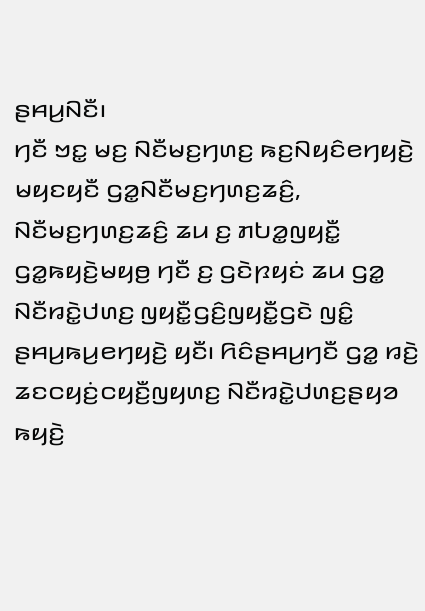ꤔꤌꤣ꤬ꤡꤢꤪ꤯
ꤚꤢꤪ ꤠꤢ꤭ ꤗꤢ꤬ ꤡꤢꤪꤗꤢ꤬ꤚꤛꤢ꤬ ꤒꤢ꤬ꤡꤟꤢꤨꤕꤚꤟꤢꤧ꤬ ꤗꤟꤢꤟꤢꤪ ꤞꤤ꤭ꤡꤢꤪꤗꤢ꤬ꤚꤛꤢ꤬ꤘꤢꤨ꤬, ꤡꤢꤪꤗꤢ꤬ꤚꤛꤢ꤬ꤘꤢꤨ꤬ ꤘꤣ ꤢ꤬ ꤊꤝꤤ꤭ꤜꤟꤢꤪ꤭ ꤞꤤ꤭ꤒꤟꤢꤧ꤬ꤗꤟꤥ꤬ ꤚꤢꤪ ꤢ꤬ ꤞꤢꤧꤐꤟꤢꤦ ꤘꤣ ꤞꤤ꤭ ꤡꤢꤪꤙꤢꤧ꤭ꤓꤛꤢ꤬ ꤜꤟꤢꤪ꤭ꤞꤢꤨ꤬ꤜꤟꤢꤪ꤭ꤞꤢꤧ ꤜꤢꤨ꤭ ꤔꤌꤣ꤬ꤒꤣ꤬ꤕꤚꤟꤢꤧ꤬ ꤟꤢꤪ꤯ ꤖꤢꤨꤔꤌꤣ꤬ꤚꤢꤪ ꤞꤤ꤭ ꤙꤢꤧ꤬ ꤘꤢꤍꤟꤢꤦ꤬ꤍꤟꤢꤪ꤬ꤜꤟꤛꤢ꤬ ꤡꤢꤪꤙꤢꤧ꤭ꤓꤛꤢ꤬ꤔꤟꤤ ꤒꤟꤢꤧ꤬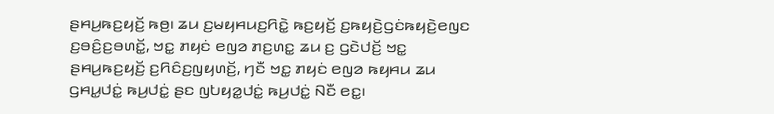ꤔꤌꤣ꤬ꤒꤢ꤬ꤟꤢꤩ꤬ ꤒꤥ꤬꤯ ꤘꤣ ꤢ꤬ꤗꤟꤌꤣꤢ꤬ꤖꤢꤧ꤭ ꤒꤢ꤬ꤟꤢꤩ꤬ ꤢ꤬ꤒꤟꤢꤧ꤬ꤞꤢꤦꤒꤟꤢꤧ꤬ꤕꤜꤢ ꤢ꤬ꤋꤢꤨ꤬ꤢ꤬ꤋꤛꤢꤩ꤭, ꤠꤢ꤭ ꤊꤟꤢꤦ ꤕꤜꤤ ꤊꤢ꤬ꤛꤢ꤭ ꤘꤣ ꤢ꤬ ꤞꤢꤧꤓꤢꤩ꤬ ꤠꤢ꤭ ꤔꤌꤣ꤬ꤒꤢ꤬ꤟꤢꤩ꤬ ꤢ꤬ꤖꤢꤨꤢ꤬ꤜꤟꤛꤢꤩ꤬, ꤚꤢꤪ ꤠꤢ꤭ ꤊꤟꤢꤦ ꤕꤜꤤ ꤒꤟꤌꤣ ꤘꤣ ꤞꤌꤣ꤭ꤓꤢꤦ꤭ ꤒꤣ꤬ꤓꤢꤦ꤭ ꤔꤢ ꤜꤝꤟꤤ꤭ꤓꤢꤦ꤭ ꤒꤣ꤬ꤓꤢꤦ꤭ ꤡꤢꤪ ꤕꤢ꤭꤯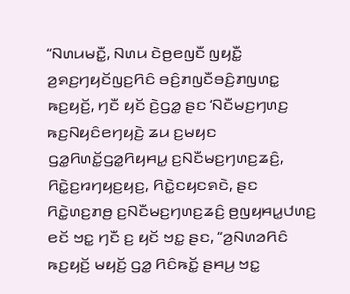“ꤡꤛꤣꤗꤢꤪ꤭, ꤡꤛꤣ ꤢꤧꤥ꤬ꤕꤜꤢꤪ ꤜꤟꤢꤪ꤭ ꤤ꤬ꤎꤢ꤬ꤚꤟꤢꤩꤜꤢ꤬ꤖꤢꤨ ꤋꤢꤨ꤬ꤊꤜꤢꤪꤋꤢꤨ꤬ꤊꤜꤛꤢ꤭ ꤒꤢ꤬ꤟꤢꤩ꤬, ꤚꤢꤪ ꤟꤢꤩ ꤢꤧ꤬ꤞꤤ꤭ ꤔꤢ ‘ꤡꤢꤪꤗꤢ꤬ꤚꤛꤢ꤬ ꤒꤢ꤬ꤡꤟꤢꤨꤕꤚꤟꤢꤧ꤬ ꤘꤣ ꤢ꤬ꤗꤟꤢ ꤞꤤ꤭ꤖꤛꤢꤩ꤭ꤞꤤ꤭ꤖꤟꤌꤣ꤭ ꤢ꤬ꤡꤢꤪꤗꤢ꤬ꤚꤛꤢ꤬ꤘꤢꤨ꤬, ꤖꤢꤧ꤭ꤢ꤬ꤙꤚꤟꤢ꤬ꤟꤢ꤬, ꤖꤢꤧ꤭ꤢꤟꤢꤎꤢꤧ, ꤔꤢ ꤖꤢꤧ꤭ꤛꤢ꤬ꤊꤥ꤬ ꤢ꤬ꤡꤢꤪꤗꤢ꤬ꤚꤛꤢ꤬ꤘꤢꤨ꤬ ꤥ꤬ꤜꤟꤌꤣ꤭ꤓꤛꤢ꤬ ꤕꤢꤩ ꤠꤢ꤭ ꤚꤢꤪ ꤢ꤬ ꤟꤢꤩ ꤠꤢ꤭ ꤔꤢ, “ꤤ꤬ꤡꤛꤤꤖꤢꤨ ꤒꤢ꤬ꤟꤢꤩ꤬ ꤗꤟꤢꤩ꤬ ꤞꤤ꤭ ꤖꤢꤨꤒꤢꤩ꤭ ꤔꤌꤣ꤬ ꤠꤢ꤭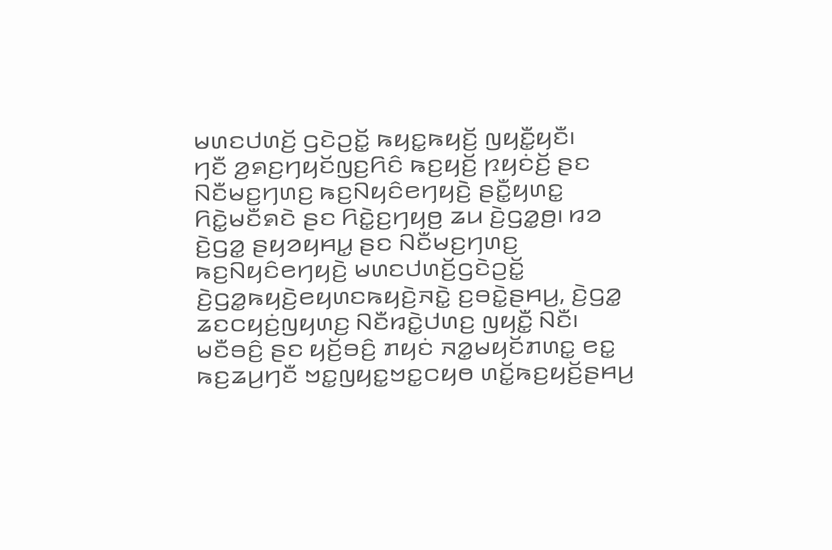ꤗꤛꤢꤓꤛꤢꤩ꤬ ꤞꤢꤧꤑꤢꤩ꤭ ꤒꤟꤢ꤭ꤒꤟꤢꤩ꤬ ꤜꤟꤢꤪ꤭ꤟꤢꤪ꤯
ꤚꤢꤪ ꤤ꤬ꤎꤢ꤬ꤚꤟꤢꤩꤜꤢ꤬ꤖꤢꤨ ꤒꤢ꤬ꤟꤢꤩ꤬ ꤐꤟꤢꤦꤢꤩ꤬ ꤔꤢ ꤡꤢꤪꤗꤢ꤬ꤚꤛꤢ꤬ ꤒꤢ꤬ꤡꤟꤢꤨꤕꤚꤟꤢꤧ꤬ ꤔꤢꤪ꤭ꤟꤛꤢ꤭ ꤖꤢꤧ꤭ꤗꤢꤪꤎꤢꤧ ꤔꤢ ꤖꤢꤧ꤭ꤢ꤬ꤚꤟꤥ꤬ ꤘꤣ ꤢꤧ꤬ꤞꤤ꤭ꤥ꤬꤯ ꤙꤤ ꤢꤧ꤬ꤞꤤ꤭ ꤔꤟꤤꤟꤌꤣ꤭ ꤔꤢ ꤡꤢꤪꤗꤢ꤬ꤚꤛꤢ꤬ ꤒꤢ꤬ꤡꤟꤢꤨꤕꤚꤟꤢꤧ꤬ ꤗꤛꤢꤓꤛꤢꤩ꤬ꤞꤢꤧꤑꤢꤩ꤭ ꤢꤧ꤬ꤞꤤ꤭ꤒꤟꤢꤧ꤬ꤕꤟꤛꤢꤒꤟꤢꤧ꤬ꤏꤢꤧ꤭ ꤢ꤬ꤋꤢꤧ꤭ꤔꤌꤣ꤬, ꤢꤧ꤬ꤞꤤ꤭ ꤘꤢꤍꤟꤢꤦ꤬ꤜꤟꤛꤢ꤬ ꤡꤢꤪꤙꤢꤧ꤭ꤓꤛꤢ꤬ ꤜꤟꤢꤪ꤭ ꤡꤢꤪ꤯
ꤗꤢꤪꤋꤢꤨ꤬ ꤔꤢ ꤟꤢꤩ꤬ꤋꤢꤨ꤬ ꤊꤟꤢꤦ ꤏꤤ꤭ꤗꤟꤢꤩꤊꤛꤢ꤭ ꤕꤢ꤭ ꤒꤢ꤬ꤘꤣ꤬ꤚꤢꤪ ꤠꤢ꤭ꤜꤟꤢ꤭ꤠꤢ꤭ꤍꤟꤥ ꤛꤢꤩ꤭ꤒꤢ꤬ꤟꤢꤩ꤬ꤔꤌꤣ꤬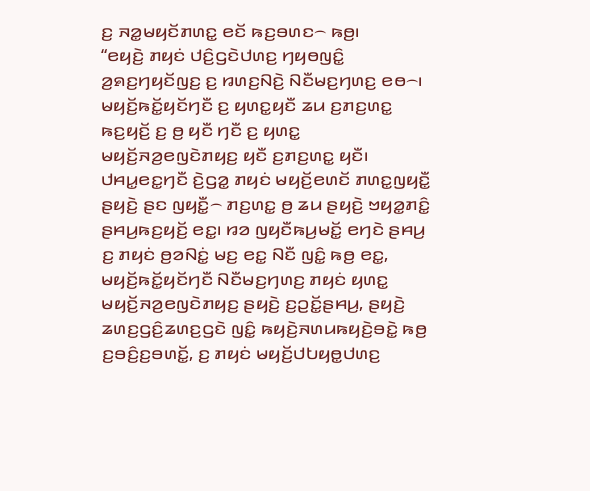ꤢ꤬ ꤏꤤ꤭ꤗꤟꤢꤩꤊꤛꤢ꤭ ꤕꤢꤩ ꤒꤢ꤬ꤋꤛꤢ꤮ ꤒꤥ꤬꤯
“ꤕꤟꤢꤧ꤬ ꤊꤟꤢꤦ ꤓꤢꤨ꤬ꤞꤢꤧꤓꤛꤢ꤬ ꤚꤟꤥꤜꤢꤨ꤭ ꤤ꤬ꤎꤢ꤬ꤚꤟꤢꤩꤜꤢ꤬ ꤢ꤬ ꤙꤛꤢ꤬ꤡꤢꤧ꤬ ꤡꤢꤪꤗꤢ꤬ꤚꤛꤢ꤬ ꤕꤥ꤮꤯ ꤗꤟꤢꤩ꤬ꤒꤢꤩ꤭ꤟꤢꤩꤚꤢꤪ ꤢ꤬ ꤟꤛꤢ꤭ꤟꤢꤪ ꤘꤣ ꤢ꤬ꤊꤢ꤬ꤛꤢ꤭ ꤒꤢ꤬ꤟꤢꤩ꤬ ꤢ꤬ ꤥ꤬ ꤟꤢꤪ ꤚꤢꤪ ꤢ꤬ ꤟꤛꤢ꤭ ꤗꤟꤢꤩ꤬ꤏꤤ꤬ꤕꤜꤢꤧꤊꤟꤢ꤬ ꤟꤢꤪ ꤢ꤬ꤊꤢ꤬ꤛꤢ꤭ ꤟꤢꤪ꤯
ꤓꤌꤣ꤭ꤕꤢ꤭ꤚꤢꤪ ꤢꤧ꤬ꤞꤤ꤭ ꤊꤟꤢꤦ ꤗꤟꤢꤩ꤬ꤕꤛꤢꤩ ꤊꤛꤢ꤭ꤜꤟꤢꤪ꤭ ꤔꤟꤢꤧ꤬ ꤔꤢ ꤜꤟꤢꤪ꤭꤮ ꤊꤢ꤬ꤛꤢ꤭ ꤥ꤬ ꤘꤣ ꤔꤟꤢꤧ꤬ ꤠꤟꤤ꤭ꤊꤢꤨ꤭ ꤔꤌꤣ꤬ꤒꤢ꤬ꤟꤢꤩ꤬ ꤕꤢ꤭꤯ ꤙꤤ ꤜꤟꤢꤪꤒꤣ꤬ꤗꤢꤩ꤭ ꤕꤚꤢꤧ ꤔꤌꤣ꤬ ꤢ꤬ ꤊꤟꤢꤦ ꤥ꤬ꤤꤡꤢꤦ꤭ ꤗꤢ꤬ ꤕꤢ꤭ ꤡꤢꤪ ꤜꤢꤨ꤭ ꤒꤥ꤬ ꤕꤢ꤭, ꤗꤟꤢꤩ꤬ꤒꤢꤩ꤭ꤟꤢꤩꤚꤢꤪ ꤡꤢꤪꤗꤢ꤬ꤚꤛꤢ꤬ ꤊꤟꤢꤦ ꤟꤛꤢ꤭ ꤗꤟꤢꤩ꤬ꤏꤤ꤬ꤕꤜꤢꤧꤊꤟꤢ꤬ ꤔꤟꤢꤧ꤬ ꤢ꤬ꤑꤢꤩ꤭ꤔꤌꤣ꤬, ꤔꤟꤢꤧ꤬ ꤘꤛꤢ꤬ꤞꤢꤨ꤬ꤘꤛꤢ꤬ꤞꤢꤧ ꤜꤢꤨ꤭ ꤒꤟꤢꤧ꤬ꤏꤛꤣꤒꤟꤢꤧ꤬ꤋꤢꤧ꤭ ꤒꤥ꤬ ꤢ꤬ꤋꤢꤨ꤬ꤢ꤬ꤋꤛꤢꤩ꤭, ꤢ꤬ ꤊꤟꤢꤦ ꤗꤟꤢꤩ꤬ꤓꤝꤟꤥ꤭ꤓꤛꤢ꤬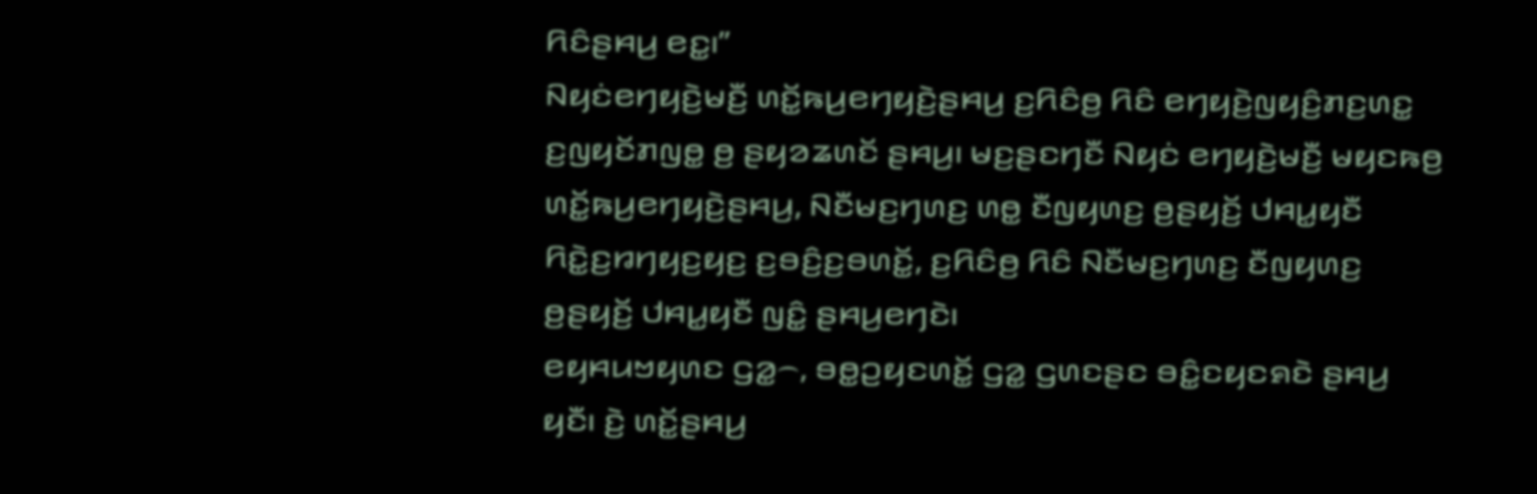ꤖꤢꤨꤔꤌꤣ꤬ ꤕꤢ꤭꤯”
ꤡꤟꤢꤦꤕꤚꤟꤢꤧ꤬ꤗꤢꤪ꤬ ꤛꤢꤩ꤭ꤒꤣ꤬ꤕꤚꤟꤢꤧ꤬ꤔꤌꤣ꤬ ꤢ꤬ꤖꤢꤨꤥ꤬ ꤖꤢꤨ ꤕꤚꤟꤢꤧ꤬ꤜꤟꤢꤨ꤬ꤊꤢ꤬ꤛꤢ꤭ ꤢ꤬ꤜꤟꤢꤩꤊꤜꤥ꤭ ꤥ꤬ ꤔꤟꤤꤘꤛꤢꤩ ꤔꤌꤣ꤬꤯ ꤗꤢ꤬ꤔꤢꤚꤢꤪ ꤡꤟꤢꤦ ꤕꤚꤟꤢꤧ꤬ꤗꤢꤪ꤬ ꤗꤟꤢꤒꤥ꤬ ꤛꤢꤩ꤭ꤒꤣ꤬ꤕꤚꤟꤢꤧ꤬ꤔꤌꤣ꤬, ꤡꤢꤪꤗꤢ꤬ꤚꤛꤢ꤬ ꤛꤥ꤭ ꤢꤪꤜꤟꤛꤢ꤬ ꤥ꤬ꤔꤟꤢꤩ꤬ ꤓꤌꤣ꤭ꤟꤢꤪ ꤖꤢꤧ꤭ꤢ꤬ꤙꤚꤟꤢ꤬ꤟꤢ꤬ ꤢ꤬ꤋꤢꤨ꤬ꤢ꤬ꤋꤛꤢꤩ꤭, ꤢ꤬ꤖꤢꤨꤥ꤬ ꤖꤢꤨ ꤡꤢꤪꤗꤢ꤬ꤚꤛꤢ꤬ ꤢꤪꤜꤟꤛꤢ꤬ ꤥ꤬ꤔꤟꤢꤩ꤬ ꤓꤌꤣ꤭ꤟꤢꤪ ꤜꤢꤨ꤭ ꤔꤌꤣ꤬ꤕꤚꤢꤧ꤯
ꤕꤟꤌꤣꤠꤟꤛꤢ ꤞꤤ꤭꤮, ꤋꤥ꤭ꤑꤟꤢꤛꤢꤩ꤭ ꤞꤤ꤭ ꤞꤛꤢꤔꤢ ꤋꤢꤨ꤭ꤢꤟꤢꤎꤢꤧ ꤔꤌꤣ꤬ ꤟꤢꤪ꤯ ꤢꤧ꤬ ꤛꤢꤩ꤭ꤔꤌꤣ꤬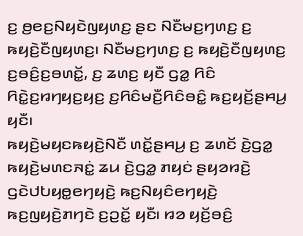ꤢ꤬ ꤥ꤬ꤕꤢ꤬ꤡꤟꤢꤧꤜꤟꤛꤢ꤬ ꤔꤢ ꤡꤢꤪꤗꤢ꤬ꤚꤛꤢ꤬ ꤢ꤬ ꤒꤟꤢꤧ꤬ꤢꤪꤜꤟꤛꤢ꤬꤯ ꤡꤢꤪꤗꤢ꤬ꤚꤛꤢ꤬ ꤢ꤬ ꤒꤟꤢꤧ꤬ꤢꤪꤜꤟꤛꤢ꤬ ꤢ꤬ꤋꤢꤨ꤬ꤢ꤬ꤋꤛꤢꤩ꤭, ꤢ꤬ ꤘꤛꤢ꤬ ꤟꤢꤪ ꤞꤤ꤭ ꤖꤢꤨ ꤖꤢꤧ꤭ꤢ꤬ꤙꤚꤟꤢ꤬ꤟꤢ꤬ ꤢ꤬ꤖꤢꤨꤗꤢꤪ꤬ꤖꤢꤨꤋꤢꤨ꤭ ꤒꤢ꤬ꤟꤢꤩ꤬ꤔꤌꤣ꤬ ꤟꤢꤪ꤯
ꤒꤟꤢꤧ꤬ꤗꤟꤢꤒꤟꤢꤧ꤬ꤡꤢꤪ ꤛꤢꤩ꤭ꤔꤌꤣ꤬ ꤢ꤬ ꤘꤛꤢꤩ ꤢꤧ꤬ꤞꤤ꤭ ꤒꤟꤢꤧ꤬ꤗꤛꤢꤏꤢꤦ꤭ ꤘꤣ ꤢꤧ꤬ꤞꤤ꤭ ꤊꤟꤢꤦ ꤔꤟꤤꤙꤢꤧ꤬ ꤞꤢꤧꤓꤝꤟꤥ꤭ꤕꤚꤟꤢꤧ꤬ ꤒꤢ꤬ꤡꤟꤢꤨꤕꤚꤟꤢꤧ꤬ ꤒꤢ꤬ꤜꤟꤢꤧ꤬ꤊꤚꤢꤧ ꤢ꤬ꤑꤢꤩ꤭ ꤟꤢꤪ꤯ ꤙꤤ ꤟꤢꤩ꤬ꤋꤢꤨ꤬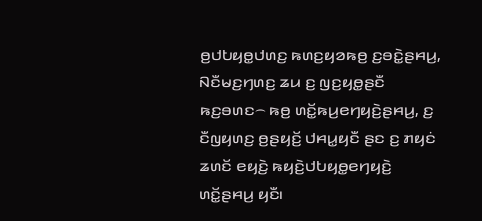ꤥ꤬ꤓꤝꤟꤥ꤭ꤓꤛꤢ꤬ ꤒꤛꤢ꤬ꤟꤤꤒꤥ꤬ ꤢ꤬ꤋꤢꤧ꤭ꤔꤌꤣ꤬, ꤡꤢꤪꤗꤢ꤬ꤚꤛꤢ꤬ ꤘꤣ ꤢ꤬ ꤜꤢ꤬ꤟꤥ꤭ꤔꤢꤪ ꤒꤢ꤬ꤋꤛꤢ꤮ ꤒꤥ꤬ ꤛꤢꤩ꤭ꤒꤣ꤬ꤕꤚꤟꤢꤧ꤬ꤔꤌꤣ꤬, ꤢ꤬ ꤢꤪꤜꤟꤛꤢ꤬ ꤥ꤬ꤔꤟꤢꤩ꤬ ꤓꤌꤣ꤭ꤟꤢꤪ ꤔꤢ ꤢ꤬ ꤊꤟꤢꤦ ꤘꤛꤢꤩ ꤕꤟꤢꤧ꤬ ꤒꤟꤢꤧ꤬ꤓꤝꤟꤥ꤭ꤕꤚꤟꤢꤧ꤬ ꤛꤢꤩ꤭ꤔꤌꤣ꤬ ꤟꤢꤪ꤯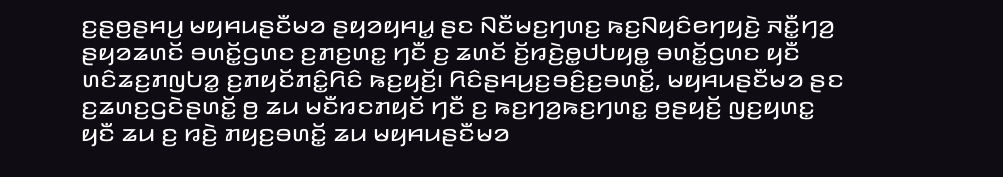ꤢ꤬ꤔꤥ꤬ꤔꤌꤣ꤬ ꤗꤟꤌꤣꤔꤢꤪꤗꤤ ꤔꤟꤤꤟꤌꤣ꤭ ꤔꤢ ꤡꤢꤪꤗꤢ꤬ꤚꤛꤢ꤬ ꤒꤢ꤬ꤡꤟꤢꤨꤕꤚꤟꤢꤧ꤬ ꤏꤢꤪ꤭ꤚꤤ꤬ ꤔꤟꤤꤘꤛꤢꤩ ꤋꤛꤢꤩ꤭ꤞꤛꤢ ꤢ꤬ꤊꤢ꤬ꤛꤢ꤭ ꤚꤢꤪ ꤢ꤬ ꤘꤛꤢꤩ ꤢꤩ꤬ꤙꤢꤧ꤬ꤥ꤭ꤓꤝꤟꤥ꤭ ꤋꤛꤢꤩ꤭ꤞꤛꤢ ꤟꤢꤪ ꤛꤢꤨꤘꤢ꤬ꤊꤜꤝꤤ꤭ ꤢ꤬ꤊꤟꤢꤩꤊꤢꤨ꤭ꤖꤢꤨ ꤒꤢ꤬ꤟꤢꤩ꤬꤯ ꤖꤢꤨꤔꤌꤣ꤬ꤢ꤬ꤋꤢꤨ꤬ꤢ꤬ꤋꤛꤢꤩ꤭, ꤗꤟꤌꤣꤔꤢꤪꤗꤤ ꤔꤢ ꤢ꤬ꤘꤛꤢ꤬ꤞꤢꤧꤔꤛꤢꤩ꤭ ꤥ꤬ ꤘꤣ ꤗꤢꤪꤙꤢꤊꤟꤢꤩ ꤚꤢꤪ ꤢ꤬ ꤒꤢ꤬ꤚꤤ꤬ꤒꤢ꤬ꤚꤛꤢ꤭ ꤥ꤬ꤔꤟꤢꤩ꤬ ꤜꤢ꤬ꤟꤛꤢ꤭ ꤟꤢꤪ ꤘꤣ ꤢ꤬ ꤙꤢꤧ꤬ ꤊꤟꤢ꤬ꤋꤛꤢꤩ꤭ ꤘꤣ ꤗꤟꤌꤣꤔꤢꤪꤗꤤ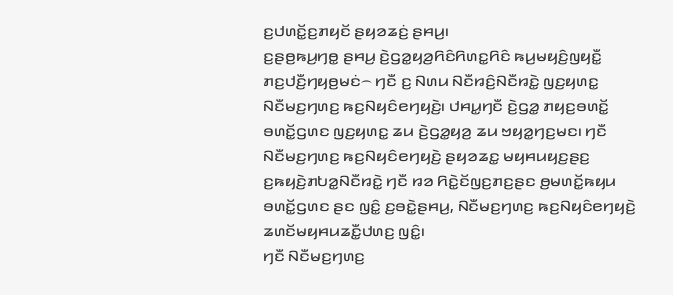ꤢ꤬ꤓꤛꤢꤩ꤭ꤢ꤬ꤊꤟꤢꤩ ꤔꤟꤤꤘꤢꤦ꤬ ꤔꤌꤣ꤬꤯
ꤢ꤬ꤔꤥ꤬ꤒꤣ꤬ꤚꤥ꤭ ꤔꤌꤣ꤬ ꤢꤧ꤬ꤞꤤ꤭ꤟꤤ꤬ꤖꤢꤨꤖꤛꤢ꤭ꤖꤢꤨ ꤒꤣ꤬ꤗꤟꤢꤨ꤬ꤜꤟꤢꤪ꤭ ꤊꤢ꤬ꤓꤢꤪ꤬ꤚꤟꤥ꤬ꤗꤢꤦ꤮ ꤚꤢꤪ ꤢ꤬ ꤡꤛꤣ ꤡꤢꤪꤙꤢꤨ꤬ꤡꤢꤪꤙꤢꤧ꤭ ꤜꤢ꤬ꤟꤛꤢ꤭ ꤡꤢꤪꤗꤢ꤬ꤚꤛꤢ꤬ ꤒꤢ꤬ꤡꤟꤢꤨꤕꤚꤟꤢꤧ꤬꤯ ꤓꤌꤣ꤭ꤚꤢꤪ ꤢꤧ꤬ꤞꤤ꤭ ꤊꤟꤢ꤬ꤋꤛꤢꤩ꤭ ꤋꤛꤢꤩ꤭ꤞꤛꤢ ꤜꤢ꤬ꤟꤛꤢ꤭ ꤘꤣ ꤢꤧ꤬ꤞꤤ꤭ꤟꤤ꤬ ꤘꤣ ꤠꤟꤤ꤭ꤚꤢ꤬ꤗꤢ꤯ ꤚꤢꤪ ꤡꤢꤪꤗꤢ꤬ꤚꤛꤢ꤬ ꤒꤢ꤬ꤡꤟꤢꤨꤕꤚꤟꤢꤧ꤬ ꤔꤟꤤꤘꤢ꤭ ꤗꤟꤌꤣꤟꤢ꤬ꤔꤢ꤬ ꤢ꤬ꤒꤟꤢꤧ꤬ꤊꤝꤤ꤭ꤡꤢꤪꤙꤢꤧ꤭ ꤚꤢꤪ ꤙꤤ ꤖꤢꤧ꤭ꤢꤩꤜꤢ꤬ꤊꤢ꤬ꤔꤢ ꤥ꤬ꤗꤛꤢꤩ꤭ꤒꤟꤣ ꤋꤛꤢꤩ꤭ꤞꤛꤢ ꤔꤢ ꤜꤢꤨ꤭ ꤢ꤬ꤋꤢꤧ꤭ꤔꤌꤣ꤬, ꤡꤢꤪꤗꤢ꤬ꤚꤛꤢ꤬ ꤒꤢ꤬ꤡꤟꤢꤨꤕꤚꤟꤢꤧ꤬ ꤘꤛꤢꤩꤗꤟꤌꤣꤘꤢꤪ꤭ꤓꤛꤢ꤬ ꤜꤢꤨ꤭꤯
ꤚꤢꤪ ꤡꤢꤪꤗꤢ꤬ꤚꤛꤢ꤬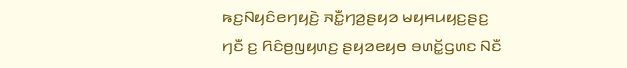ꤒꤢ꤬ꤡꤟꤢꤨꤕꤚꤟꤢꤧ꤬ ꤏꤢꤪ꤭ꤚꤤ꤬ꤔꤟꤤ ꤗꤟꤌꤣꤟꤢ꤬ꤔꤢ꤬ ꤚꤢꤪ ꤢ꤬ ꤖꤢꤨꤥ꤬ꤜꤟꤛꤢ꤬ ꤔꤟꤤꤕꤟꤥ ꤋꤛꤢꤩ꤭ꤞꤛꤢ ꤡꤢꤪ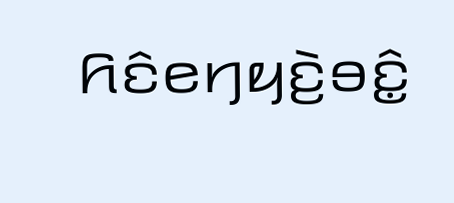ꤖꤢꤨꤕꤚꤟꤢꤧ꤬ꤋꤢꤨ꤭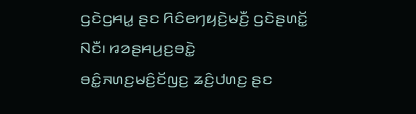ꤞꤢꤧꤞꤌꤣ꤭ ꤔꤢ ꤖꤢꤨꤕꤚꤟꤢꤧ꤬ꤗꤢꤪ꤬ ꤞꤢꤧꤔꤛꤢꤩ꤭ ꤡꤢꤪ꤯ ꤙꤤꤔꤌꤣ꤬ꤢ꤬ꤋꤢꤧ꤭ ꤋꤢꤨ꤭ꤏꤛꤢ꤬ꤗꤢꤨ꤬ꤢꤩꤜꤢ꤬ ꤘꤢꤨ꤬ꤓꤛꤢ꤬ ꤔꤢ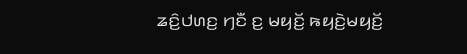ꤘꤢꤨ꤬ꤓꤛꤢ꤬ ꤚꤢꤪ ꤢ꤬ ꤗꤟꤢꤩ꤬ ꤒꤟꤢꤧ꤬ꤗꤟꤢꤩ꤬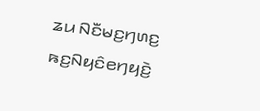ꤘꤣ ꤡꤢꤪꤗꤢ꤬ꤚꤛꤢ꤬ ꤒꤢ꤬ꤡꤟꤢꤨꤕꤚꤟꤢꤧ꤬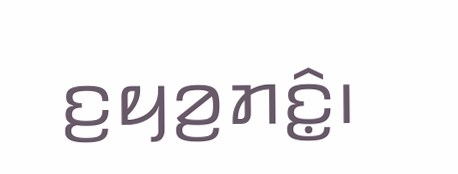ꤢ꤬ꤟꤤ꤬ꤊꤢꤨ꤭꤯